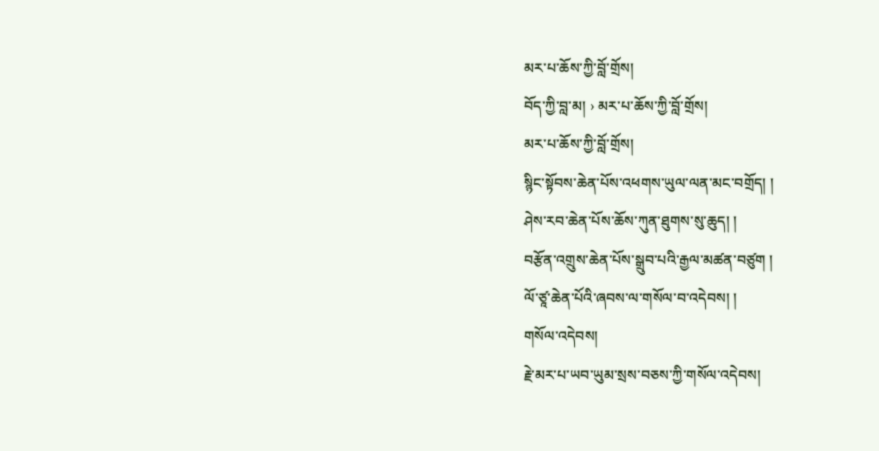མར་པ་ཆོས་ཀྱི་བློ་གྲོས།
བོད་ཀྱི་བླ་མ། › མར་པ་ཆོས་ཀྱི་བློ་གྲོས།
མར་པ་ཆོས་ཀྱི་བློ་གྲོས།
སྙིང་སྟོབས་ཆེན་པོས་འཕགས་ཡུལ་ལན་མང་བགྲོད། །
ཤེས་རབ་ཆེན་པོས་ཆོས་ཀུན་ཐུགས་སུ་ཆུད། །
བརྩོན་འགྲུས་ཆེན་པོས་སྒྲུབ་པའི་རྒྱལ་མཚན་བཙུག །
ལོ་ཙཱ་ཆེན་པོའི་ཞབས་ལ་གསོལ་བ་འདེབས། །
གསོལ་འདེབས།
རྗེ་མར་པ་ཡབ་ཡུམ་སྲས་བཅས་ཀྱི་གསོལ་འདེབས།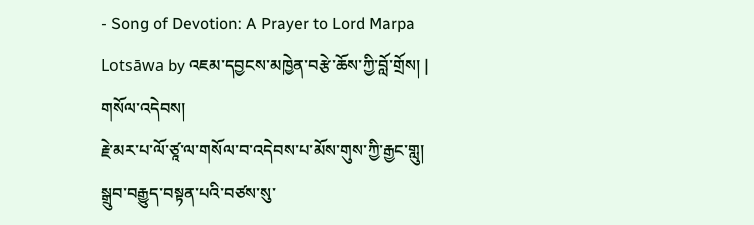- Song of Devotion: A Prayer to Lord Marpa Lotsāwa by འཇམ་དབྱངས་མཁྱེན་བརྩེ་ཆོས་ཀྱི་བློ་གྲོས། | གསོལ་འདེབས།
རྗེ་མར་པ་ལོ་ཙཱ་ལ་གསོལ་བ་འདེབས་པ་མོས་གུས་ཀྱི་རྒྱང་གླུ།
སྒྲུབ་བརྒྱུད་བསྟན་པའི་བཙས་སུ་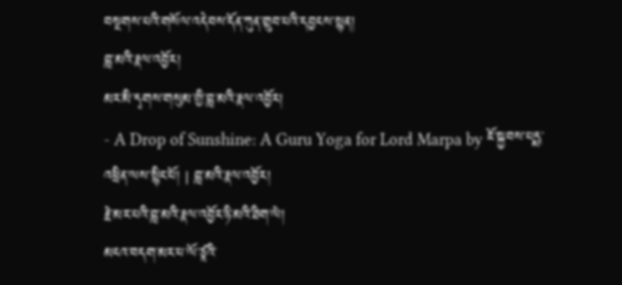བསྔགས་པའི་གསོལ་འདེབས་དོན་ཀུན་གྲུབ་པའི་དབྱངས་སྙན།
བླ་མའི་རྣལ་འབྱོར།
མར་མི་དྭགས་གསུམ་གྱི་བླ་མའི་རྣལ་འབྱོར།
- A Drop of Sunshine: A Guru Yoga for Lord Marpa by ཇོ་སྐྱབས་པདྨ་འཕྲིན་ལས་སྙིང་པོ། | བླ་མའི་རྣལ་འབྱོར།
རྗེ་མར་པའི་བླ་མའི་རྣལ་འབྱོར་ཉི་མའི་ཐིག་ལེ།
མངའ་བདག་མར་པ་ལོ་ཙཱའི་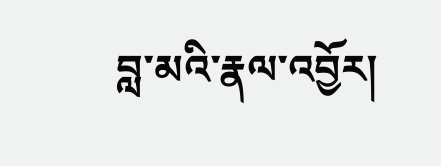བླ་མའི་རྣལ་འབྱོར།